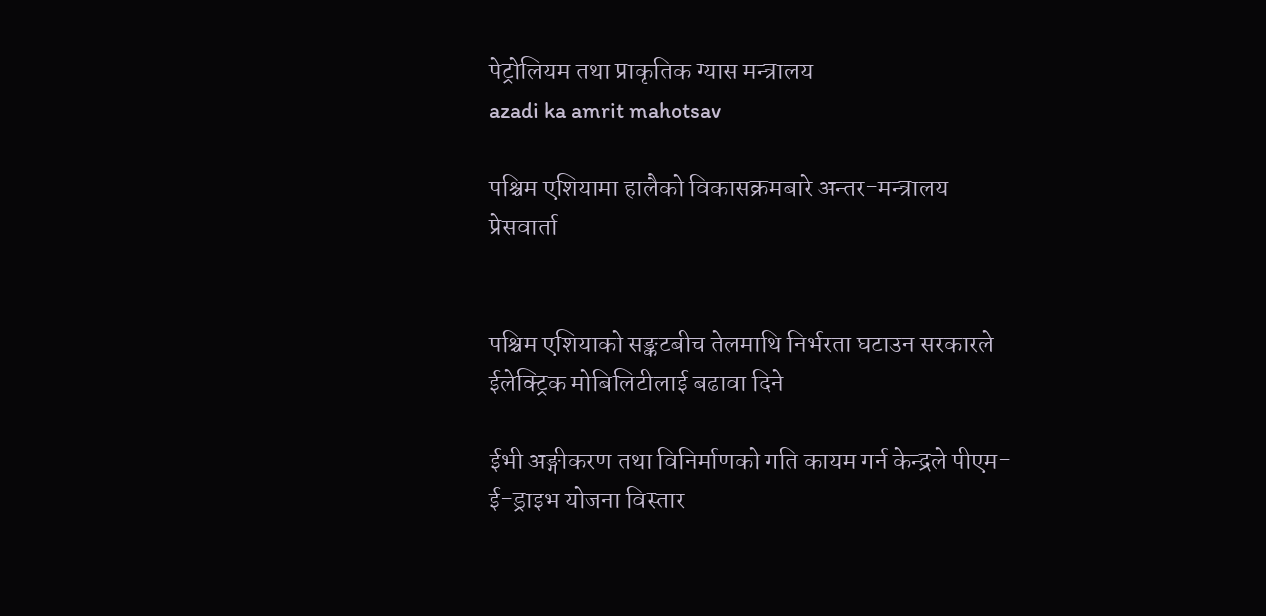पेट्रोलियम तथा प्राकृतिक ग्यास मन्त्रालय
azadi ka amrit mahotsav

पश्चिम एशियामा हालैको विकासक्रमबारे अन्तर-मन्त्रालय प्रेसवार्ता


पश्चिम एशियाको सङ्कटबीच तेलमाथि निर्भरता घटाउन सरकारले ईलेक्ट्रिक मोबिलिटीलाई बढावा दिने

ईभी अङ्गीकरण तथा विनिर्माणको गति कायम गर्न केन्द्रले पीएम-ई-ड्राइभ योजना विस्तार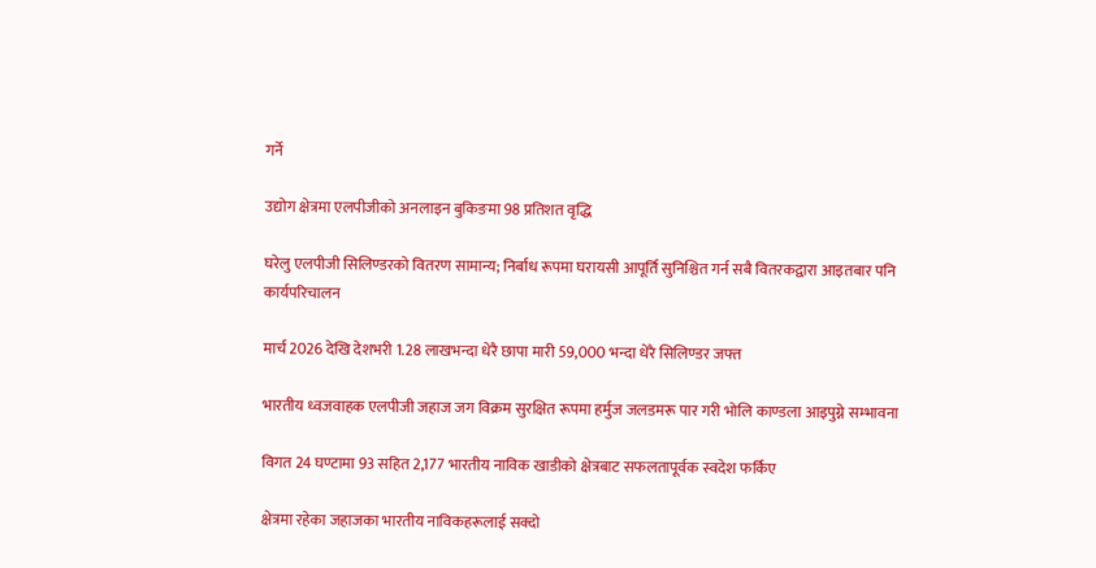गर्ने

उद्योग क्षेत्रमा एलपीजीको अनलाइन बुकिङमा 98 प्रतिशत वृद्धि

घरेलु एलपीजी सिलिण्डरको वितरण सामान्य; निर्बाध रूपमा घरायसी आपूर्ति सुनिश्चित गर्न सबै वितरकद्वारा आइतबार पनि कार्यपरिचालन

मार्च 2026 देखि देशभरी 1.28 लाखभन्दा धेरै छापा मारी 59,000 भन्दा धेरै सिलिण्डर जफ्त

भारतीय ध्वजवाहक एलपीजी जहाज जग विक्रम सुरक्षित रूपमा हर्मुज जलडमरू पार गरी भोलि काण्डला आइपुग्ने सम्भावना

विगत 24 घण्टामा 93 सहित 2,177 भारतीय नाविक खाडीको क्षेत्रबाट सफलतापूर्वक स्वदेश फर्किए

क्षेत्रमा रहेका जहाजका भारतीय नाविकहरूलाई सक्दो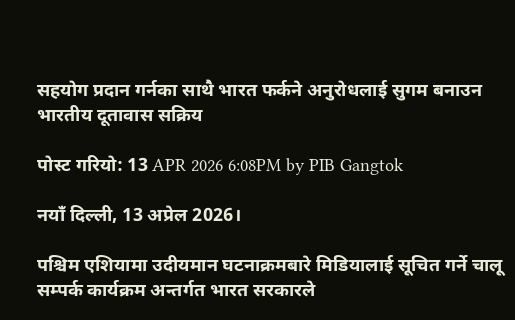सहयोग प्रदान गर्नका साथै भारत फर्कने अनुरोधलाई सुगम बनाउन भारतीय दूतावास सक्रिय

पोस्ट गरियो: 13 APR 2026 6:08PM by PIB Gangtok

नयाँ दिल्ली, 13 अप्रेल 2026।

पश्चिम एशियामा उदीयमान घटनाक्रमबारे मिडियालाई सूचित गर्ने चालू सम्पर्क कार्यक्रम अन्तर्गत भारत सरकारले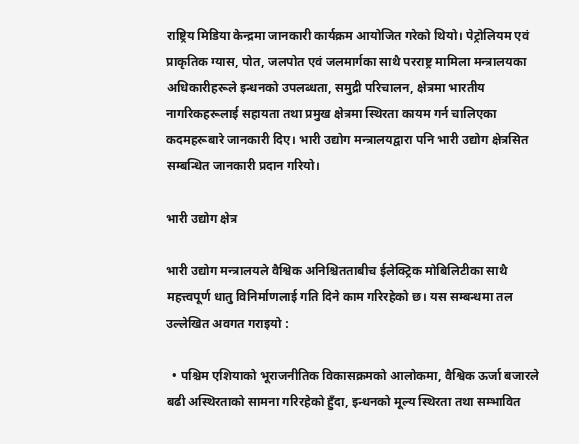राष्ट्रिय मिडिया केन्द्रमा जानकारी कार्यक्रम आयोजित गरेको थियो। पेट्रोलियम एवं प्राकृतिक ग्यास, पोत, जलपोत एवं जलमार्गका साथै परराष्ट्र मामिला मन्त्रालयका अधिकारीहरूले इन्धनको उपलब्धता, समुद्री परिचालन, क्षेत्रमा भारतीय नागरिकहरूलाई सहायता तथा प्रमुख क्षेत्रमा स्थिरता कायम गर्न चालिएका कदमहरूबारे जानकारी दिए। भारी उद्योग मन्त्रालयद्वारा पनि भारी उद्योग क्षेत्रसित सम्बन्धित जानकारी प्रदान गरियो।

भारी उद्योग क्षेत्र

भारी उद्योग मन्त्रालयले वैश्विक अनिश्चितताबीच ईलेक्ट्रिक मोबिलिटीका साथै महत्त्वपूर्ण धातु विनिर्माणलाई गति दिने काम गरिरहेको छ। यस सम्बन्धमा तल उल्लेखित अवगत गराइयो :

  • पश्चिम एशियाको भूराजनीतिक विकासक्रमको आलोकमा, वैश्विक ऊर्जा बजारले बढी अस्थिरताको सामना गरिरहेको हुँदा, इन्धनको मूल्य स्थिरता तथा सम्भावित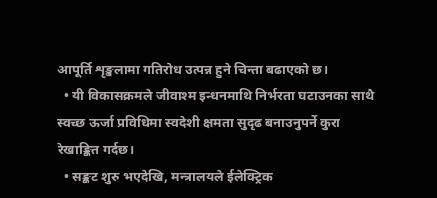आपूर्ति शृङ्खलामा गतिरोध उत्पन्न हुने चिन्ता बढाएको छ।
  • यी विकासक्रमले जीवाश्म इन्धनमाथि निर्भरता घटाउनका साथै स्वच्छ ऊर्जा प्रविधिमा स्वदेशी क्षमता सुदृढ बनाउनुपर्ने कुरा रेखाङ्कित गर्दछ।
  • सङ्कट शुरु भएदेखि, मन्त्रालयले ईलेक्ट्रिक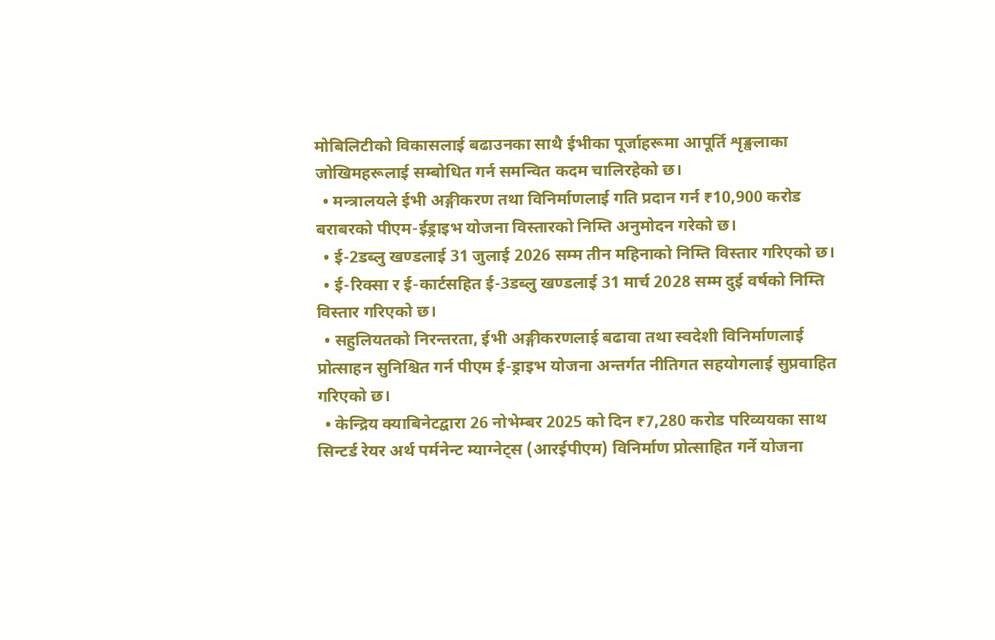मोबिलिटीको विकासलाई बढाउनका साथै ईभीका पूर्जाहरूमा आपूर्ति शृङ्खलाका जोखिमहरूलाई सम्बोधित गर्न समन्वित कदम चालिरहेको छ।
  • मन्त्रालयले ईभी अङ्गीकरण तथा विनिर्माणलाई गति प्रदान गर्न ₹10,900 करोड बराबरको पीएम-ईड्राइभ योजना विस्तारको निम्ति अनुमोदन गरेको छ।
  • ई-2डब्लु खण्डलाई 31 जुलाई 2026 सम्म तीन महिनाको निम्ति विस्तार गरिएको छ।
  • ई-रिक्सा र ई-कार्टसहित ई-3डब्लु खण्डलाई 31 मार्च 2028 सम्म दुई वर्षको निम्ति विस्तार गरिएको छ।
  • सहुलियतको निरन्तरता, ईभी अङ्गीकरणलाई बढावा तथा स्वदेशी विनिर्माणलाई प्रोत्साहन सुनिश्चित गर्न पीएम ई-ड्राइभ योजना अन्तर्गत नीतिगत सहयोगलाई सुप्रवाहित गरिएको छ।
  • केन्द्रिय क्याबिनेटद्वारा 26 नोभेम्बर 2025 को दिन ₹7,280 करोड परिव्ययका साथ सिन्टर्ड रेयर अर्थ पर्मनेन्ट म्याग्नेट्स (आरईपीएम) विनिर्माण प्रोत्साहित गर्ने योजना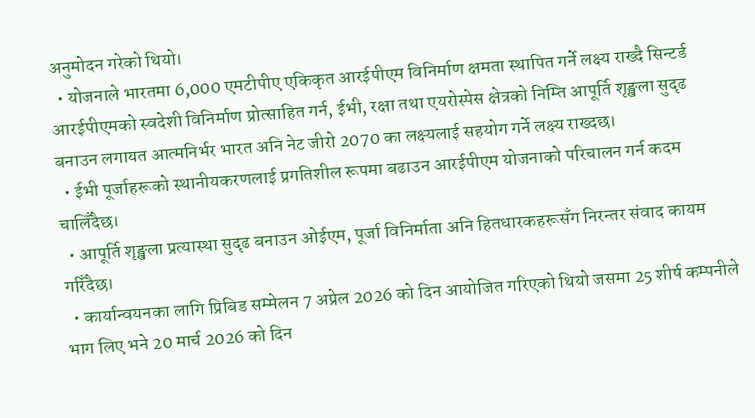अनुमोदन गरेको थियो।
  • योजनाले भारतमा 6,000 एमटीपीए एकिकृत आरईपीएम विनिर्माण क्षमता स्थापित गर्ने लक्ष्य राख्दै सिन्टर्ड आरईपीएमको स्वदेशी विनिर्माण प्रोत्साहित गर्न, ईभी, रक्षा तथा एयरोस्पेस क्षेत्रको निम्ति आपूर्ति शृङ्खला सुदृढ बनाउन लगायत आत्मनिर्भर भारत अनि नेट जीरो 2070 का लक्ष्यलाई सहयोग गर्ने लक्ष्य राख्दछ।
  • ईभी पूर्जाहरूको स्थानीयकरणलाई प्रगतिशील रूपमा बढाउन आरईपीएम योजनाको परिचालन गर्न कदम चालिँदैछ।
  • आपूर्ति शृङ्खला प्रत्यास्था सुदृढ बनाउन ओईएम, पूर्जा विनिर्माता अनि हितधारकहरूसँग निरन्तर संवाद कायम गरिँदैछ।
  • कार्यान्वयनका लागि प्रिबिड सम्मेलन 7 अप्रेल 2026 को दिन आयोजित गरिएको थियो जसमा 25 शीर्ष कम्पनीले भाग लिए भने 20 मार्च 2026 को दिन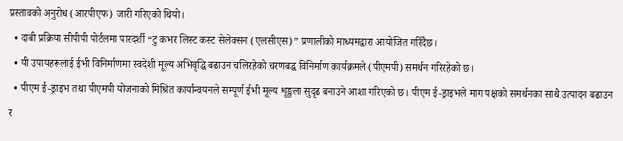प्रस्तावको अनुरोध (आरपीएफ) जारी गरिएको थियो।
  • दाबी प्रक्रिया सीपीपी पोर्टलमा पारदर्शी “टु कभर लिस्ट कस्ट सेलेक्सन (एलसीएस)” प्रणालीको माध्यमद्वारा आयोजित गरिँदैछ।
  • यी उपायहरूलाई ईभी विनिर्माणमा स्वदेशी मूल्य अभिवृद्धि बढाउन चलिरहेको चरणबद्ध विनिर्माण कार्यक्रमले (पीएमपी) समर्थन गरिरहेको छ।
  • पीएम ई-ड्राइभ तथा पीएमपी योजनाको मिश्रित कार्यान्वयनले सम्पूर्ण ईभी मूल्य शृङ्खला सुदृढ बनाउने आशा गरिएको छ। पीएम ई-ड्राइभले माग पक्षको समर्थनका साथै उत्पादन बढाउन र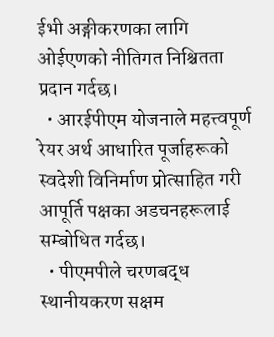ईभी अङ्गीकरणका लागि ओईएणको नीतिगत निश्चितता प्रदान गर्दछ।
  • आरईपीएम योजनाले महत्त्वपूर्ण रेयर अर्थ आधारित पूर्जाहरूको स्वदेशी विनिर्माण प्रोत्साहित गरी आपूर्ति पक्षका अडचनहरूलाई सम्बोधित गर्दछ।
  • पीएमपीले चरणबद्ध स्थानीयकरण सक्षम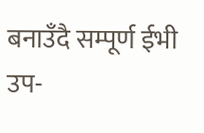बनाउँदै सम्पूर्ण ईभी उप-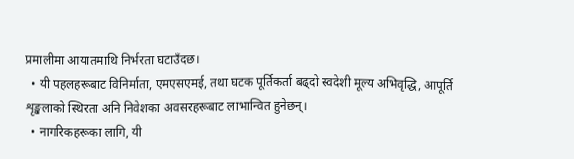प्रमालीमा आयातमाथि निर्भरता घटाउँदछ।
  • यी पहलहरूबाट विनिर्माता, एमएसएमई, तथा घटक पूर्तिकर्ता बढ्दो स्वदेशी मूल्य अभिवृद्धि, आपूर्ति शृङ्खलाको स्थिरता अनि निवेशका अवसरहरूबाट लाभान्वित हुनेछन्।
  • नागरिकहरूका लागि, यी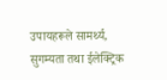उपायहरूले सामर्थ्य, सुगम्यता तथा ईलेक्ट्रिक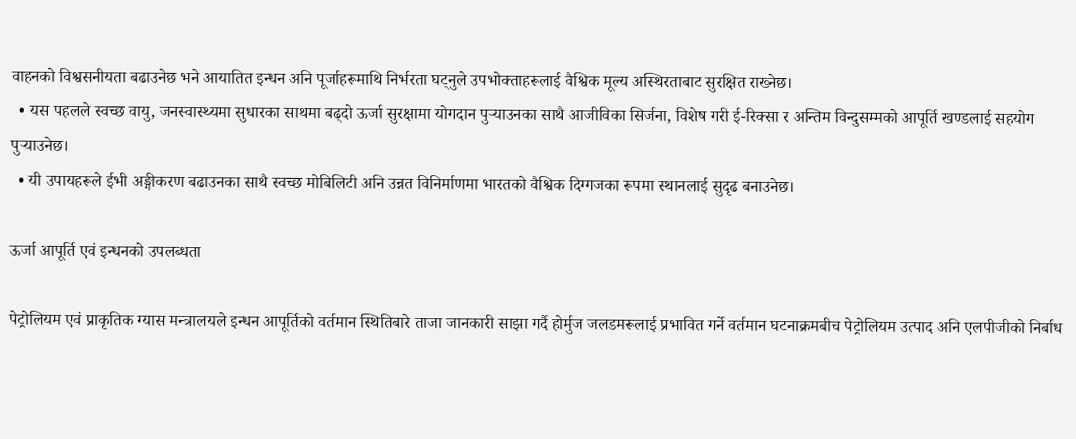वाहनको विश्वसनीयता बढाउनेछ भने आयातित इन्धन अनि पूर्जाहरूमाथि निर्भरता घट्नुले उपभोक्ताहरूलाई वैश्विक मूल्य अस्थिरताबाट सुरक्षित राख्नेछ।
  • यस पहलले स्वच्छ वायु, जनस्वास्थ्यमा सुधारका साथमा बढ्दो ऊर्जा सुरक्षामा योगदान पुऱ्याउनका साथै आजीविका सिर्जना, विशेष गरी ई-रिक्सा र अन्तिम विन्दुसम्मको आपूर्ति खण्डलाई सहयोग पुऱ्याउनेछ।
  • यी उपायहरूले ईभी अङ्गीकरण बढाउनका साथै स्वच्छ मोबिलिटी अनि उन्नत विनिर्माणमा भारतको वैश्विक दिग्गजका रूपमा स्थानलाई सुदृढ बनाउनेछ।

ऊर्जा आपूर्ति एवं इन्धनको उपलब्धता

पेट्रोलियम एवं प्राकृतिक ग्यास मन्त्रालयले इन्धन आपूर्तिको वर्तमान स्थितिबारे ताजा जानकारी साझा गर्दै होर्मुज जलडमरूलाई प्रभावित गर्ने वर्तमान घटनाक्रमबीच पेट्रोलियम उत्पाद अनि एलपीजीको निर्बाध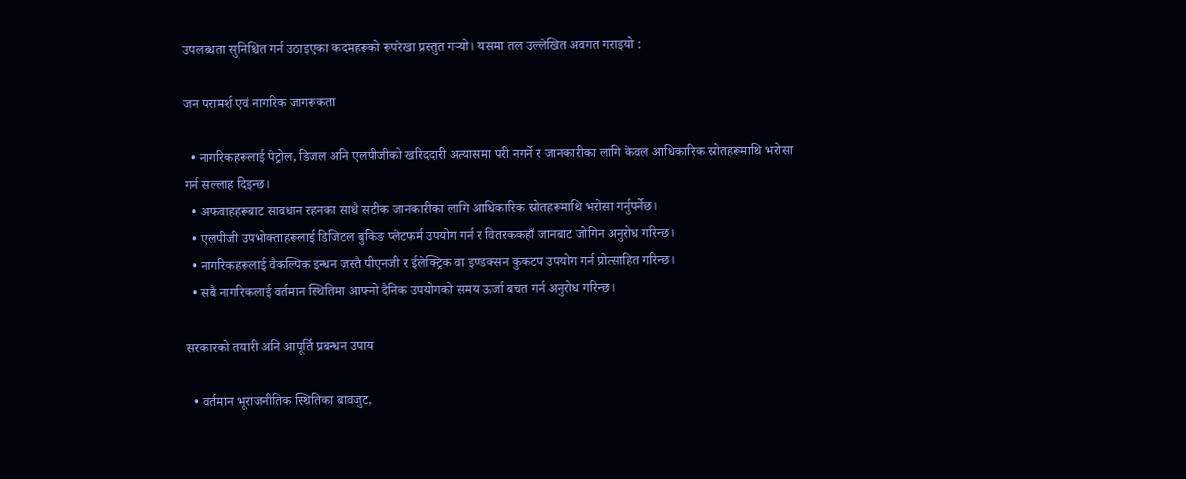उपलब्धता सुनिश्चित गर्न उठाइएका कदमहरूको रूपरेखा प्रस्तुत गऱ्यो। यसमा तल उल्लेखित अवगत गराइयो :

जन परामर्श एवं नागरिक जागरूकता

  • नागरिकहरूलाई पेट्रोल, डिजल अनि एलपीजीको खरिददारी अत्यासमा परी नगर्ने र जानकारीका लागि केवल आधिकारिक स्रोतहरूमाथि भरोसा गर्न सल्लाह दिइन्छ।
  • अफवाहहरूबाट सावधान रहनका साथै सटीक जानकारीका लागि आधिकारिक स्रोतहरूमाथि भरोसा गर्नुपर्नेछ।
  • एलपीजी उपभोक्ताहरूलाई डिजिटल बुकिङ प्लेटफर्म उपयोग गर्न र वितरककहाँ जानबाट जोगिन अनुरोध गरिन्छ।
  • नागरिकहरूलाई वैकल्पिक इन्धन जस्तै पीएनजी र ईलेक्ट्रिक वा इण्डक्सन कुकटप उपयोग गर्न प्रोत्साहित गरिन्छ।
  • सबै नागरिकलाई वर्तमान स्थितिमा आफ्नो दैनिक उपयोगको समय ऊर्जा बचत गर्न अनुरोध गरिन्छ।

सरकारको तयारी अनि आपूर्ति प्रबन्धन उपाय

  • वर्तमान भूराजनीतिक स्थितिका बावजुट,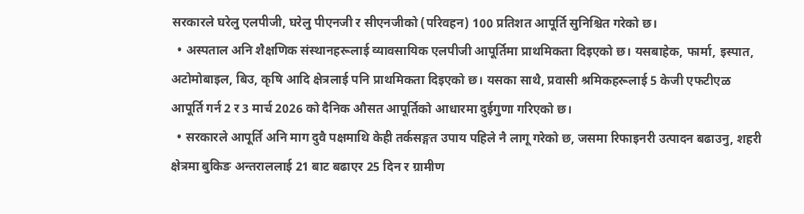सरकारले घरेलु एलपीजी, घरेलु पीएनजी र सीएनजीको (परिवहन) 100 प्रतिशत आपूर्ति सुनिश्चित गरेको छ।
  • अस्पताल अनि शैक्षणिक संस्थानहरूलाई व्यावसायिक एलपीजी आपूर्तिमा प्राथमिकता दिइएको छ। यसबाहेक, फार्मा, इस्पात, अटोमोबाइल, बिउ, कृषि आदि क्षेत्रलाई पनि प्राथमिकता दिइएको छ। यसका साथै, प्रवासी श्रमिकहरूलाई 5 केजी एफटीएळ आपूर्ति गर्न 2 र 3 मार्च 2026 को दैनिक औसत आपूर्तिको आधारमा दुईगुणा गरिएको छ।
  • सरकारले आपूर्ति अनि माग दुवै पक्षमाथि केही तर्कसङ्गत उपाय पहिले नै लागू गरेको छ, जसमा रिफाइनरी उत्पादन बढाउनु, शहरी क्षेत्रमा बुकिङ अन्तराललाई 21 बाट बढाएर 25 दिन र ग्रामीण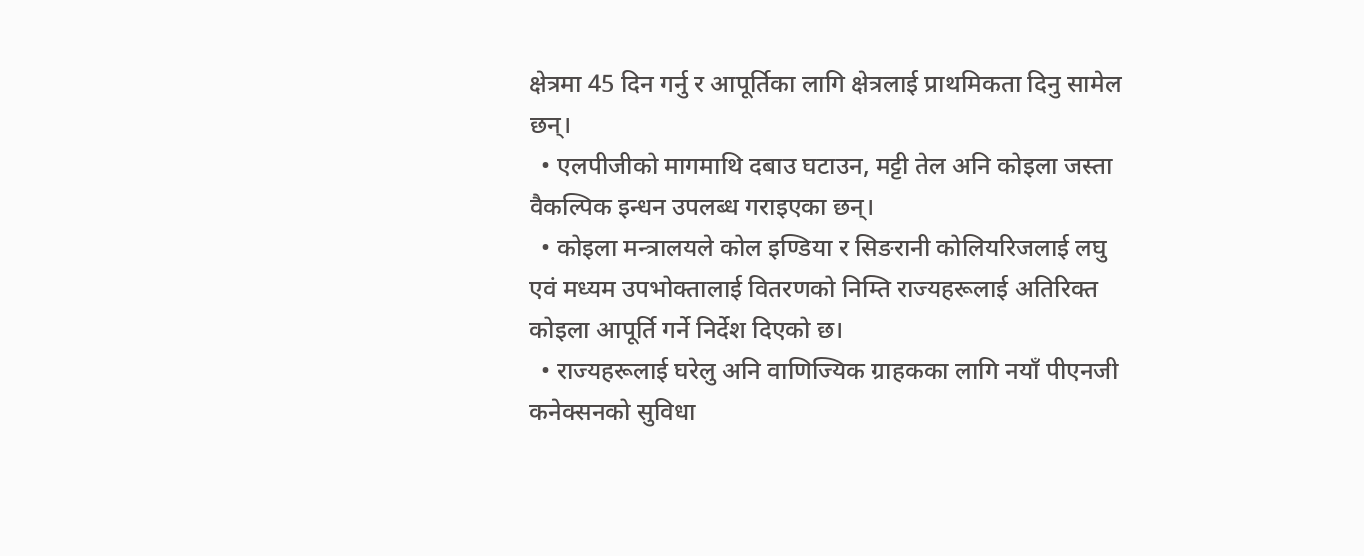क्षेत्रमा 45 दिन गर्नु र आपूर्तिका लागि क्षेत्रलाई प्राथमिकता दिनु सामेल छन्।
  • एलपीजीको मागमाथि दबाउ घटाउन, मट्टी तेल अनि कोइला जस्ता वैकल्पिक इन्धन उपलब्ध गराइएका छन्।
  • कोइला मन्त्रालयले कोल इण्डिया र सिङरानी कोलियरिजलाई लघु एवं मध्यम उपभोक्तालाई वितरणको निम्ति राज्यहरूलाई अतिरिक्त कोइला आपूर्ति गर्ने निर्देश दिएको छ।
  • राज्यहरूलाई घरेलु अनि वाणिज्यिक ग्राहकका लागि नयाँ पीएनजी कनेक्सनको सुविधा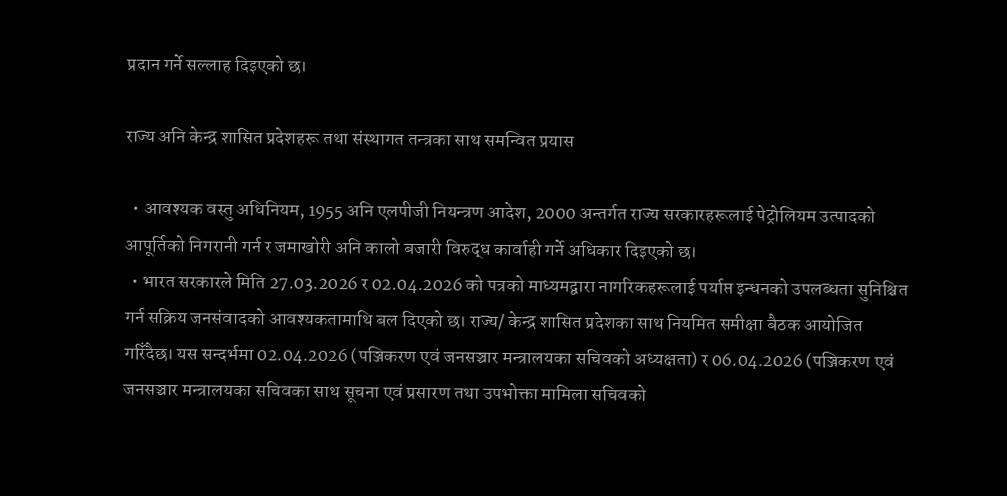प्रदान गर्ने सल्लाह दिइएको छ।

राज्य अनि केन्द्र शासित प्रदेशहरू तथा संस्थागत तन्त्रका साथ समन्वित प्रयास

  • आवश्यक वस्तु अधिनियम, 1955 अनि एलपीजी नियन्त्रण आदेश, 2000 अन्तर्गत राज्य सरकारहरूलाई पेट्रोलियम उत्पादको आपूर्तिको निगरानी गर्न र जमाखोरी अनि कालो बजारी विरुद्ध कार्वाही गर्ने अधिकार दिइएको छ।
  • भारत सरकारले मिति 27.03.2026 र 02.04.2026 को पत्रको माध्यमद्वारा नागरिकहरूलाई पर्याप्त इन्धनको उपलब्धता सुनिश्चित गर्न सक्रिय जनसंवादको आवश्यकतामाथि बल दिएको छ। राज्य/ केन्द्र शासित प्रदेशका साथ नियमित समीक्षा बैठक आयोजित गरिँदैछ। यस सन्दर्भमा 02.04.2026 (पञ्जिकरण एवं जनसञ्चार मन्त्रालयका सचिवको अध्यक्षता) र 06.04.2026 (पञ्जिकरण एवं जनसञ्चार मन्त्रालयका सचिवका साथ सूचना एवं प्रसारण तथा उपभोक्ता मामिला सचिवको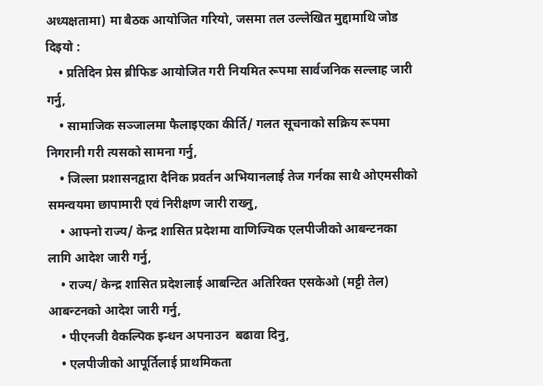अध्यक्षतामा) मा बैठक आयोजित गरियो, जसमा तल उल्लेखित मुद्दामाथि जोड दिइयो :
    • प्रतिदिन प्रेस ब्रीफिङ आयोजित गरी नियमित रूपमा सार्वजनिक सल्लाह जारी गर्नु,
    • सामाजिक सञ्जालमा फैलाइएका कीर्ति/ गलत सूचनाको सक्रिय रूपमा निगरानी गरी त्यसको सामना गर्नु,
    • जिल्ला प्रशासनद्वारा दैनिक प्रवर्तन अभियानलाई तेज गर्नका साथै ओएमसीको समन्वयमा छापामारी एवं निरीक्षण जारी राख्नु,
    • आफ्नो राज्य/ केन्द्र शासित प्रदेशमा वाणिज्यिक एलपीजीको आबन्टनका लागि आदेश जारी गर्नु,
    • राज्य/ केन्द्र शासित प्रदेशलाई आबन्टित अतिरिक्त एसकेओ (मट्टी तेल) आबन्टनको आदेश जारी गर्नु,
    • पीएनजी वैकल्पिक इन्धन अपनाउन  बढावा दिनु,
    • एलपीजीको आपूर्तिलाई प्राथमिकता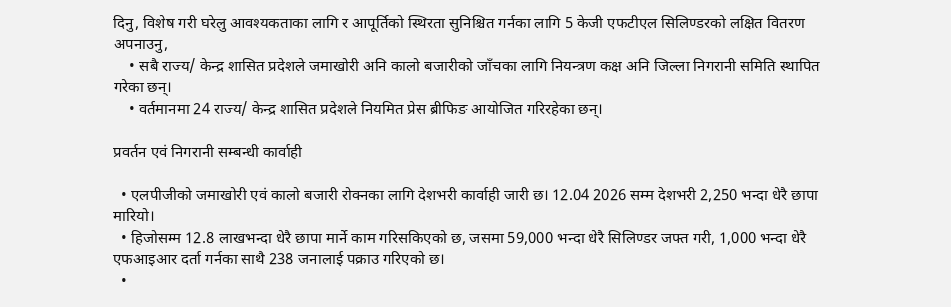दिनु, विशेष गरी घरेलु आवश्यकताका लागि र आपूर्तिको स्थिरता सुनिश्चित गर्नका लागि 5 केजी एफटीएल सिलिण्डरको लक्षित वितरण अपनाउनु,
    • सबै राज्य/ केन्द्र शासित प्रदेशले जमाखोरी अनि कालो बजारीको जाँचका लागि नियन्त्रण कक्ष अनि जिल्ला निगरानी समिति स्थापित गरेका छन्।
    • वर्तमानमा 24 राज्य/ केन्द्र शासित प्रदेशले नियमित प्रेस ब्रीफिङ आयोजित गरिरहेका छन्।

प्रवर्तन एवं निगरानी सम्बन्धी कार्वाही

  • एलपीजीको जमाखोरी एवं कालो बजारी रोक्नका लागि देशभरी कार्वाही जारी छ। 12.04 2026 सम्म देशभरी 2,250 भन्दा धेरै छापा मारियो।
  • हिजोसम्म 12.8 लाखभन्दा धेरै छापा मार्ने काम गरिसकिएको छ, जसमा 59,000 भन्दा धेरै सिलिण्डर जफ्त गरी, 1,000 भन्दा धेरै एफआइआर दर्ता गर्नका साथै 238 जनालाई पक्राउ गरिएको छ।
  •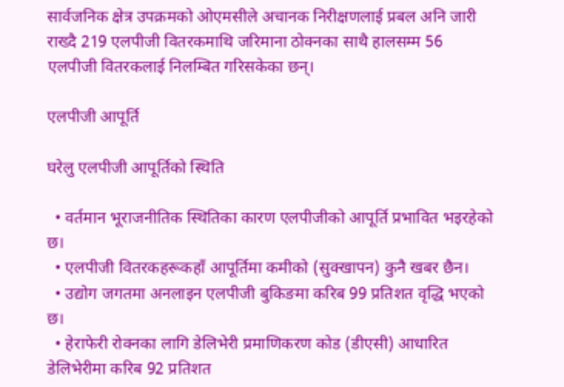सार्वजनिक क्षेत्र उपक्रमको ओएमसीले अचानक निरीक्षणलाई प्रबल अनि जारी राख्दै 219 एलपीजी वितरकमाथि जरिमाना ठोक्नका साथै हालसम्म 56 एलपीजी वितरकलाई निलम्बित गरिसकेका छन्।

एलपीजी आपूर्ति

घरेलु एलपीजी आपूर्तिको स्थिति

  • वर्तमान भूराजनीतिक स्थितिका कारण एलपीजीको आपूर्ति प्रभावित भइरहेको छ।
  • एलपीजी वितरकहरूकहाँ आपूर्तिमा कमीको (सुक्खापन) कुनै खबर छैन।
  • उद्योग जगतमा अनलाइन एलपीजी बुकिङमा करिब 99 प्रतिशत वृद्धि भएको छ।
  • हेराफेरी रोक्नका लागि डेलिभेरी प्रमाणिकरण कोड (डीएसी) आधारित डेलिभेरीमा करिब 92 प्रतिशत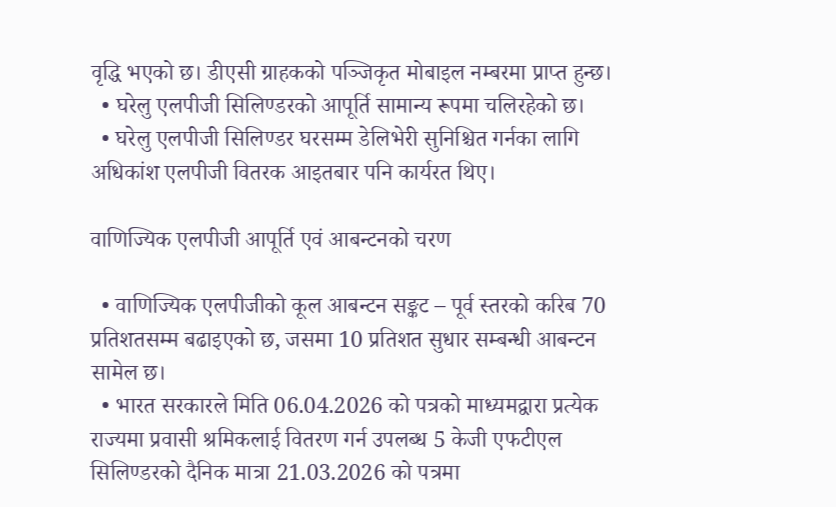वृद्धि भएको छ। डीएसी ग्राहकको पञ्जिकृत मोबाइल नम्बरमा प्राप्त हुन्छ।
  • घरेलु एलपीजी सिलिण्डरको आपूर्ति सामान्य रूपमा चलिरहेको छ।
  • घरेलु एलपीजी सिलिण्डर घरसम्म डेलिभेरी सुनिश्चित गर्नका लागि अधिकांश एलपीजी वितरक आइतबार पनि कार्यरत थिए।

वाणिज्यिक एलपीजी आपूर्ति एवं आबन्टनको चरण

  • वाणिज्यिक एलपीजीको कूल आबन्टन सङ्कट – पूर्व स्तरको करिब 70 प्रतिशतसम्म बढाइएको छ, जसमा 10 प्रतिशत सुधार सम्बन्धी आबन्टन सामेल छ।
  • भारत सरकारले मिति 06.04.2026 को पत्रको माध्यमद्वारा प्रत्येक राज्यमा प्रवासी श्रमिकलाई वितरण गर्न उपलब्ध 5 केजी एफटीएल सिलिण्डरको दैनिक मात्रा 21.03.2026 को पत्रमा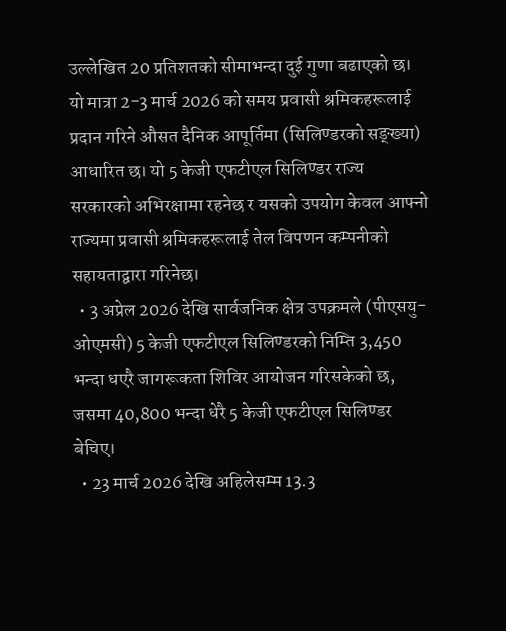उल्लेखित 20 प्रतिशतको सीमाभन्दा दुई गुणा बढाएको छ। यो मात्रा 2-3 मार्च 2026 को समय प्रवासी श्रमिकहरूलाई प्रदान गरिने औसत दैनिक आपूर्तिमा (सिलिण्डरको सङ्ख्या) आधारित छ। यो 5 केजी एफटीएल सिलिण्डर राज्य सरकारको अभिरक्षामा रहनेछ र यसको उपयोग केवल आफ्नो राज्यमा प्रवासी श्रमिकहरूलाई तेल विपणन कम्पनीको सहायताद्वारा गरिनेछ।
  • 3 अप्रेल 2026 देखि सार्वजनिक क्षेत्र उपक्रमले (पीएसयु-ओएमसी) 5 केजी एफटीएल सिलिण्डरको निम्ति 3,450 भन्दा धएरै जागरूकता शिविर आयोजन गरिसकेको छ, जसमा 40,800 भन्दा धेरै 5 केजी एफटीएल सिलिण्डर बेचिए।
  • 23 मार्च 2026 देखि अहिलेसम्म 13.3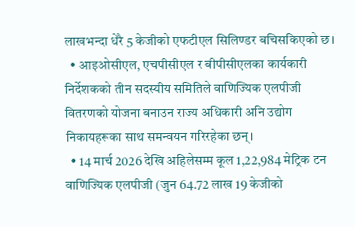लाखभन्दा धेरै 5 केजीको एफटीएल सिलिण्डर बचिसकिएको छ।
  • आइओसीएल, एचपीसीएल र बीपीसीएलका कार्यकारी निर्देशकको तीन सदस्यीय समितिले वाणिज्यिक एलपीजी वितरणको योजना बनाउन राज्य अधिकारी अनि उद्योग निकायहरूका साथ समन्वयन गरिरहेका छन्।
  • 14 मार्च 2026 देखि अहिलेसम्म कूल 1,22,984 मेट्रिक टन वाणिज्यिक एलपीजी (जुन 64.72 लाख 19 केजीको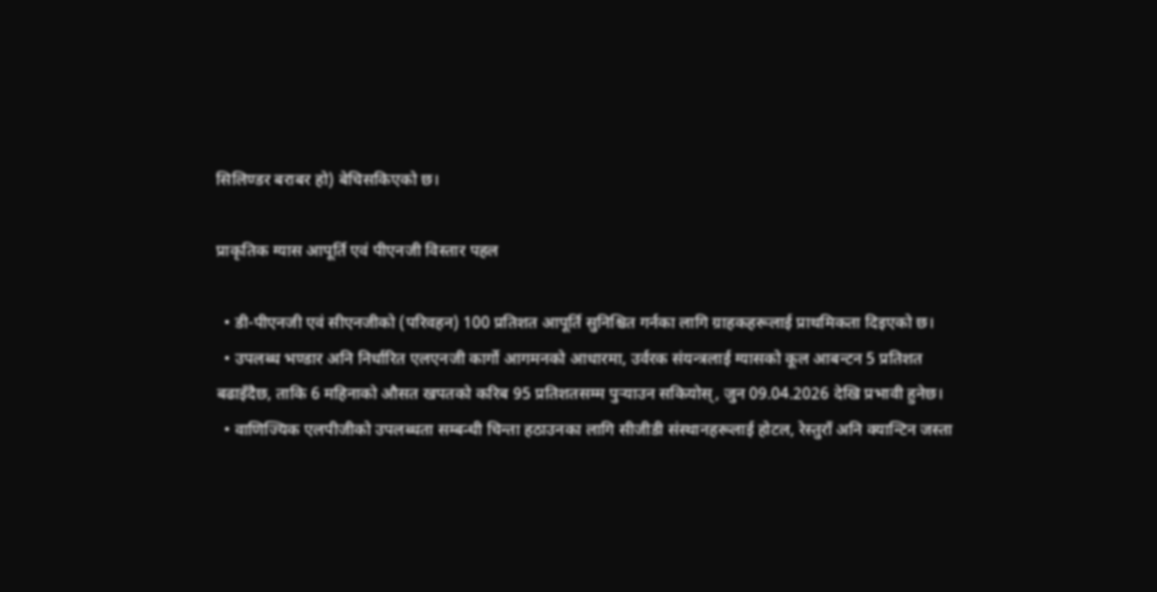सिलिण्डर बराबर हो) बेचिसकिएको छ।

प्राकृतिक ग्यास आपूर्ति एवं पीएनजी विस्तार पहल

  • डी-पीएनजी एवं सीएनजीको (परिवहन) 100 प्रतिशत आपूर्ति सुनिश्चित गर्नका लागि ग्राहकहरूलाई प्राथमिकता दिइएको छ।
  • उपलब्ध भण्डार अनि निर्धारित एलएनजी कार्गो आगमनको आधारमा, उर्वरक संयन्त्रलाई ग्यासको कूल आबन्टन 5 प्रतिशत बढाइँदैछ, ताकि 6 महिनाको औसत खपतको करिब 95 प्रतिशतसम्म पुऱ्याउन सकियोस्, जुन 09.04.2026 देखि प्रभावी हुनेछ।
  • वाणिज्यिक एलपीजीको उपलब्धता सम्बन्धी चिन्ता हठाउनका लागि सीजीडी संस्थानहरूलाई होटल, रेस्तुराँ अनि क्यान्टिन जस्ता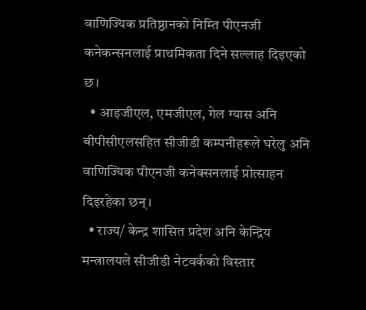वाणिज्यिक प्रतिष्ठानको निम्ति पीएनजी कनेकन्सनलाई प्राथमिकता दिने सल्लाह दिइएको छ।
  • आइजीएल, एमजीएल, गेल ग्यास अनि बीपीसीएलसहित सीजीडी कम्पनीहरूले घरेलु अनि वाणिज्यिक पीएनजी कनेक्सनलाई प्रोत्साहन दिइरहेका छन्।
  • राज्य/ केन्द्र शासित प्रदेश अनि केन्द्रिय मन्त्रालयले सीजीडी नेटवर्कको विस्तार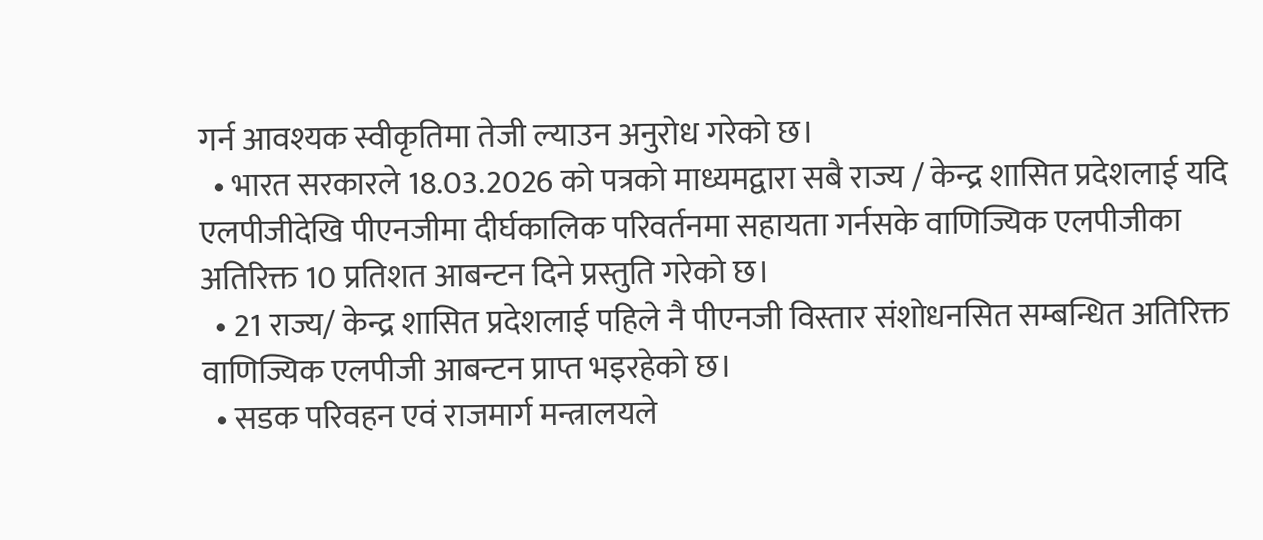गर्न आवश्यक स्वीकृतिमा तेजी ल्याउन अनुरोध गरेको छ।
  • भारत सरकारले 18.03.2026 को पत्रको माध्यमद्वारा सबै राज्य / केन्द्र शासित प्रदेशलाई यदि एलपीजीदेखि पीएनजीमा दीर्घकालिक परिवर्तनमा सहायता गर्नसके वाणिज्यिक एलपीजीका अतिरिक्त 10 प्रतिशत आबन्टन दिने प्रस्तुति गरेको छ।
  • 21 राज्य/ केन्द्र शासित प्रदेशलाई पहिले नै पीएनजी विस्तार संशोधनसित सम्बन्धित अतिरिक्त वाणिज्यिक एलपीजी आबन्टन प्राप्त भइरहेको छ।
  • सडक परिवहन एवं राजमार्ग मन्त्रालयले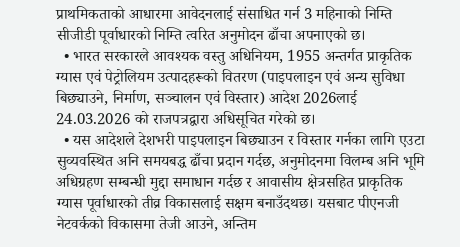प्राथमिकताको आधारमा आवेदनलाई संसाधित गर्न 3 महिनाको निम्ति सीजीडी पूर्वाधारको निम्ति त्वरित अनुमोदन ढाँचा अपनाएको छ।
  • भारत सरकारले आवश्यक वस्तु अधिनियम, 1955 अन्तर्गत प्राकृतिक ग्यास एवं पेट्रोलियम उत्पादहरूको वितरण (पाइपलाइन एवं अन्य सुविधा बिछ्याउने, निर्माण, सञ्चालन एवं विस्तार) आदेश 2026लाई 24.03.2026 को राजपत्रद्वारा अधिसूचित गरेको छ।
  • यस आदेशले देशभरी पाइपलाइन बिछ्याउन र विस्तार गर्नका लागि एउटा सुव्यवस्थित अनि समयबद्ध ढाँचा प्रदान गर्दछ, अनुमोदनमा विलम्ब अनि भूमि अधिग्रहण सम्बन्धी मुद्दा समाधान गर्दछ र आवासीय क्षेत्रसहित प्राकृतिक ग्यास पूर्वाधारको तीव्र विकासलाई सक्षम बनाउँदथछ। यसबाट पीएनजी नेटवर्कको विकासमा तेजी आउने, अन्तिम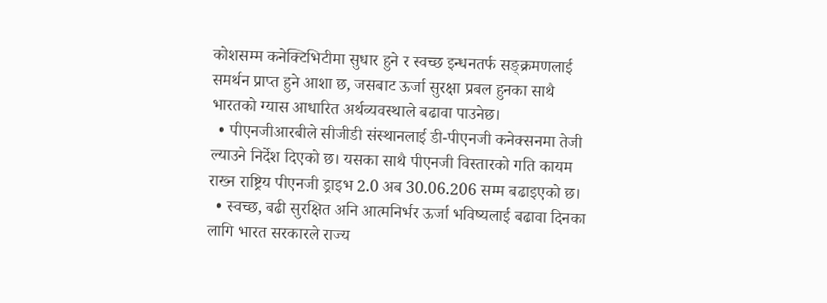कोशसम्म कनेक्टिभिटीमा सुधार हुने र स्वच्छ इन्धनतर्फ सङ्क्रमणलाई समर्थन प्राप्त हुने आशा छ, जसबाट ऊर्जा सुरक्षा प्रबल हुनका साथै भारतको ग्यास आधारित अर्थव्यवस्थाले बढावा पाउनेछ।
  • पीएनजीआरबीले सीजीडी संस्थानलाई डी-पीएनजी कनेक्सनमा तेजी ल्याउने निर्देश दिएको छ। यसका साथै पीएनजी विस्तारको गति कायम राख्न राष्ट्रिय पीएनजी ड्राइभ 2.0 अब 30.06.206 सम्म बढाइएको छ।
  • स्वच्छ, बढी सुरक्षित अनि आत्मनिर्भर ऊर्जा भविष्यलाई बढावा दिनका लागि भारत सरकारले राज्य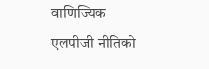वाणिज्यिक एलपीजी नीतिको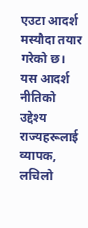एउटा आदर्श मस्यौदा तयार गरेको छ। यस आदर्श नीतिको उद्देश्य राज्यहरूलाई व्यापक, लचिलो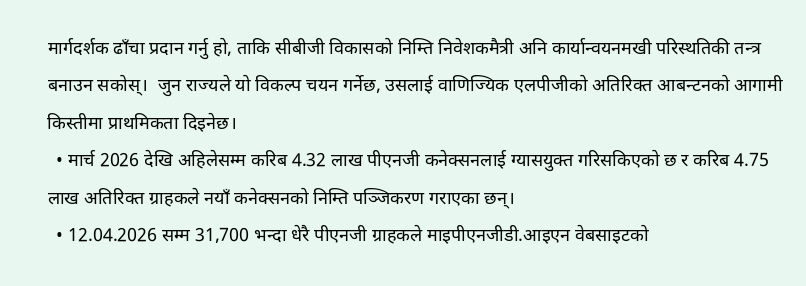मार्गदर्शक ढाँचा प्रदान गर्नु हो, ताकि सीबीजी विकासको निम्ति निवेशकमैत्री अनि कार्यान्वयनमखी परिस्थतिकी तन्त्र बनाउन सकोस्।  जुन राज्यले यो विकल्प चयन गर्नेछ, उसलाई वाणिज्यिक एलपीजीको अतिरिक्त आबन्टनको आगामी किस्तीमा प्राथमिकता दिइनेछ।
  • मार्च 2026 देखि अहिलेसम्म करिब 4.32 लाख पीएनजी कनेक्सनलाई ग्यासयुक्त गरिसकिएको छ र करिब 4.75 लाख अतिरिक्त ग्राहकले नयाँ कनेक्सनको निम्ति पञ्जिकरण गराएका छन्।
  • 12.04.2026 सम्म 31,700 भन्दा धेरै पीएनजी ग्राहकले माइपीएनजीडी.आइएन वेबसाइटको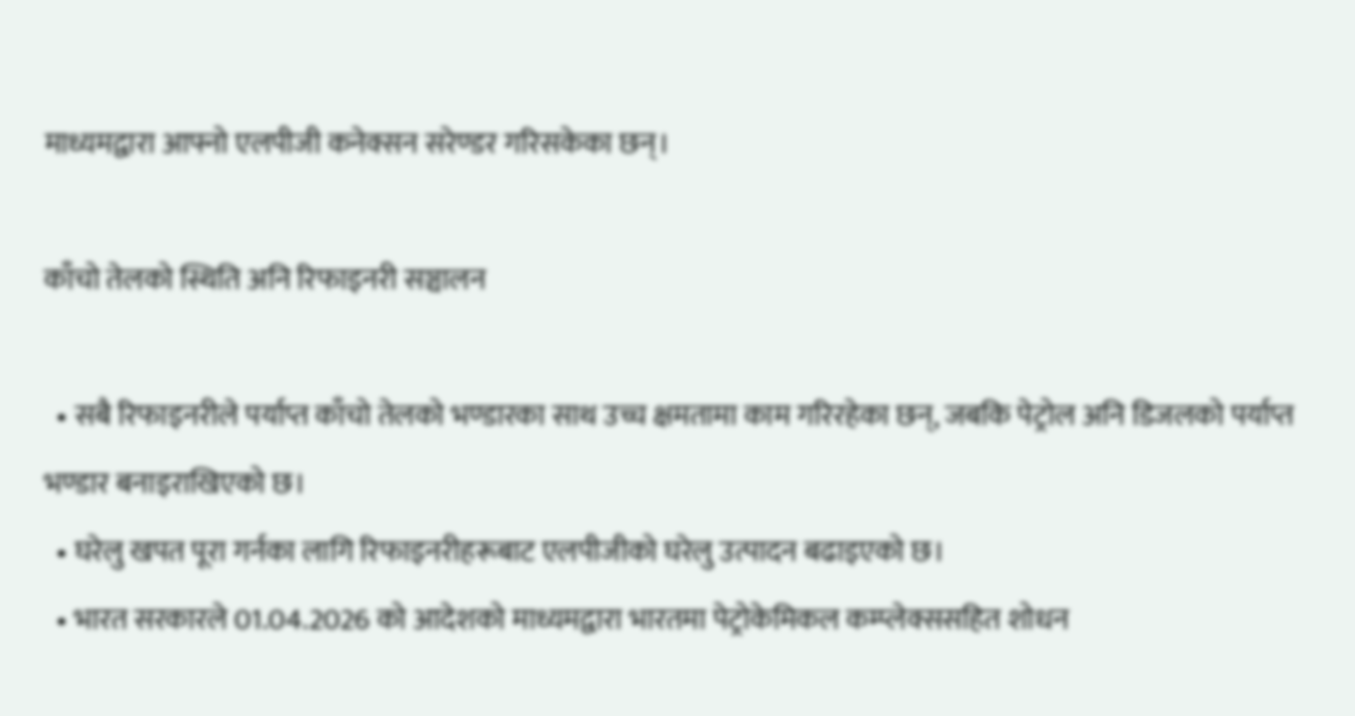माध्यमद्वारा आफ्नो एलपीजी कनेक्सन सरेण्डर गरिसकेका छन्।

काँचो तेलको स्थिति अनि रिफाइनरी सञ्चालन

  • सबै रिफाइनरीले पर्याप्त काँचो तेलको भण्डारका साथ उच्च क्षमतामा काम गरिरहेका छन्, जबकि पेट्रोल अनि डिजलको पर्याप्त भण्डार बनाइराखिएको छ।
  • घरेलु खपत पूरा गर्नका लागि रिफाइनरीहरूबाट एलपीजीको घरेलु उत्पादन बढाइएको छ।
  • भारत सरकारले 01.04.2026 को आदेशको माध्यमद्वारा भारतमा पेट्रोकेमिकल कम्प्लेक्ससहित शोधन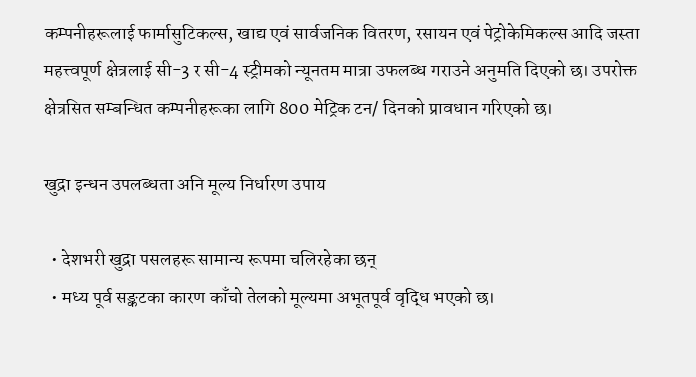कम्पनीहरूलाई फार्मासुटिकल्स, खाद्य एवं सार्वजनिक वितरण, रसायन एवं पेट्रोकेमिकल्स आदि जस्ता महत्त्वपूर्ण क्षेत्रलाई सी-3 र सी-4 स्ट्रीमको न्यूनतम मात्रा उफलब्ध गराउने अनुमति दिएको छ। उपरोक्त क्षेत्रसित सम्बन्धित कम्पनीहरूका लागि 800 मेट्रिक टन/ दिनको प्रावधान गरिएको छ।

खुद्रा इन्धन उपलब्धता अनि मूल्य निर्धारण उपाय

  • देशभरी खुद्रा पसलहरू सामान्य रूपमा चलिरहेका छन्
  • मध्य पूर्व सङ्कटका कारण काँचो तेलको मूल्यमा अभूतपूर्व वृद्धि भएको छ।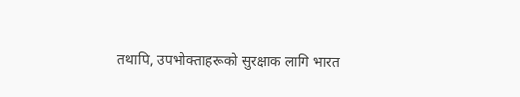तथापि, उपभोक्ताहरूको सुरक्षाक लागि भारत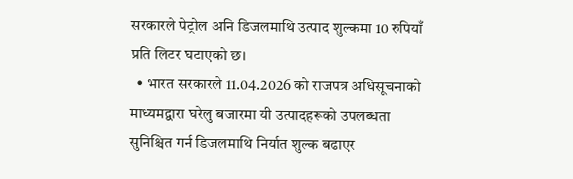सरकारले पेट्रोल अनि डिजलमाथि उत्पाद शुल्कमा 10 रुपियाँ प्रति लिटर घटाएको छ।
  • भारत सरकारले 11.04.2026 को राजपत्र अधिसूचनाको माध्यमद्वारा घरेलु बजारमा यी उत्पादहरूको उपलब्धता सुनिश्चित गर्न डिजलमाथि निर्यात शुल्क बढाएर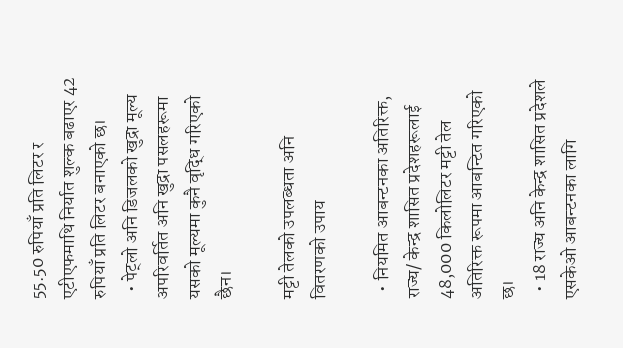55.50 रुपियाँ प्रति लिटर र एटीएफमाथि निर्यात शुल्क बढाएर 42 रुपियाँ प्रति लिटर बनाएको छ।
  • पेट्लो अनि डिजलको खुद्रा मूल्य अपरिवर्तित अनि खुद्रा पसलहरूमा यसको मूल्यमा कुनै वृद्धि गरिएको छैन।

मट्टी तेलको उपलब्धता अनि वितरणको उपाय

  • नियमित आबन्टनका अतिरिक्त, राज्य/ केन्द्र शासित प्रदेशहरूलाई 48,000 किलोलिटर मट्टी तेल अतिरिक्त रूपमा आबन्टित गरिएको छ।
  • 18 राज्य अनि केन्द्र शासित प्रदेशले एसकेओ आबन्टनका लागि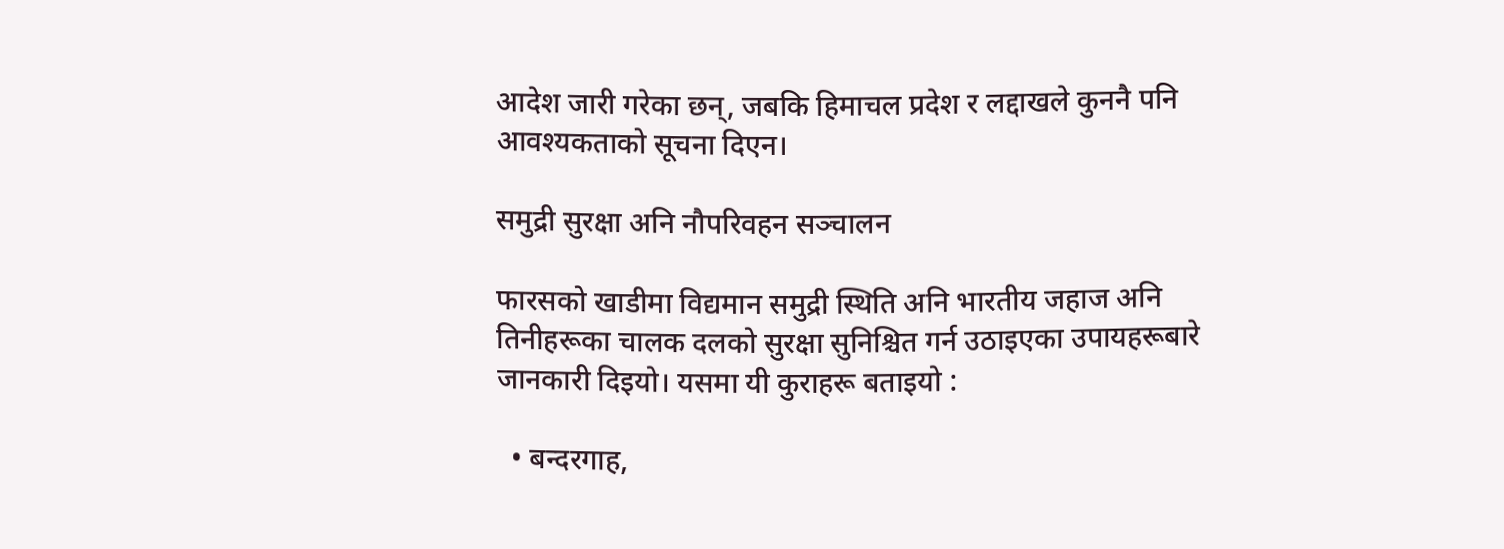आदेश जारी गरेका छन्, जबकि हिमाचल प्रदेश र लद्दाखले कुननै पनि आवश्यकताको सूचना दिएन।

समुद्री सुरक्षा अनि नौपरिवहन सञ्चालन

फारसको खाडीमा विद्यमान समुद्री स्थिति अनि भारतीय जहाज अनि तिनीहरूका चालक दलको सुरक्षा सुनिश्चित गर्न उठाइएका उपायहरूबारे जानकारी दिइयो। यसमा यी कुराहरू बताइयो :

  • बन्दरगाह,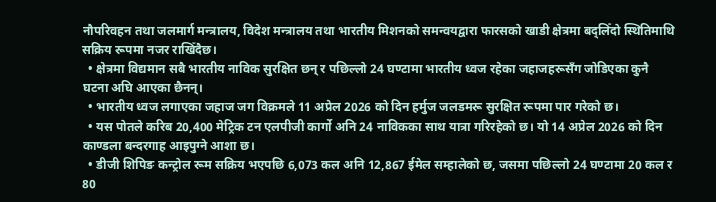नौपरिवहन तथा जलमार्ग मन्त्रालय, विदेश मन्त्रालय तथा भारतीय मिशनको समन्वयद्वारा फारसको खाडी क्षेत्रमा बद्लिँदो स्थितिमाथि सक्रिय रूपमा नजर राखिँदैछ।
  • क्षेत्रमा विद्यमान सबै भारतीय नाविक सुरक्षित छन् र पछिल्लो 24 घण्टामा भारतीय ध्वज रहेका जहाजहरूसँग जोडिएका कुनै घटना अघि आएका छैनन्।
  • भारतीय ध्वज लगाएका जहाज जग विक्रमले 11 अप्रेल 2026 को दिन हर्मुज जलडमरू सुरक्षित रूपमा पार गरेको छ।
  • यस पोतले करिब 20,400 मेट्रिक टन एलपीजी कार्गो अनि 24 नाविकका साथ यात्रा गरिरहेको छ। यो 14 अप्रेल 2026 को दिन काण्डला बन्दरगाह आइपुग्ने आशा छ।
  • डीजी शिपिङ कन्ट्रोल रूम सक्रिय भएपछि 6,073 कल अनि 12,867 ईमेल सम्हालेको छ, जसमा पछिल्लो 24 घण्टामा 20 कल र 80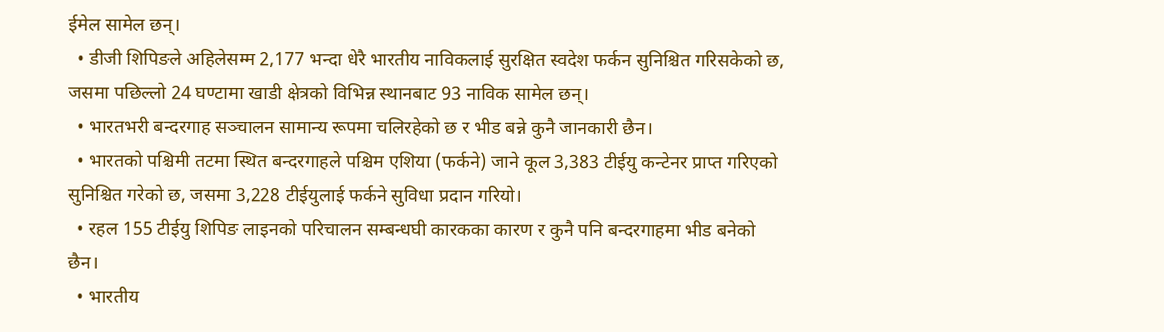ईमेल सामेल छन्।
  • डीजी शिपिङले अहिलेसम्म 2,177 भन्दा धेरै भारतीय नाविकलाई सुरक्षित स्वदेश फर्कन सुनिश्चित गरिसकेको छ, जसमा पछिल्लो 24 घण्टामा खाडी क्षेत्रको विभिन्न स्थानबाट 93 नाविक सामेल छन्।
  • भारतभरी बन्दरगाह सञ्चालन सामान्य रूपमा चलिरहेको छ र भीड बन्ने कुनै जानकारी छैन।
  • भारतको पश्चिमी तटमा स्थित बन्दरगाहले पश्चिम एशिया (फर्कने) जाने कूल 3,383 टीईयु कन्टेनर प्राप्त गरिएको सुनिश्चित गरेको छ, जसमा 3,228 टीईयुलाई फर्कने सुविधा प्रदान गरियो।
  • रहल 155 टीईयु शिपिङ लाइनको परिचालन सम्बन्धघी कारकका कारण र कुनै पनि बन्दरगाहमा भीड बनेको छैन।
  • भारतीय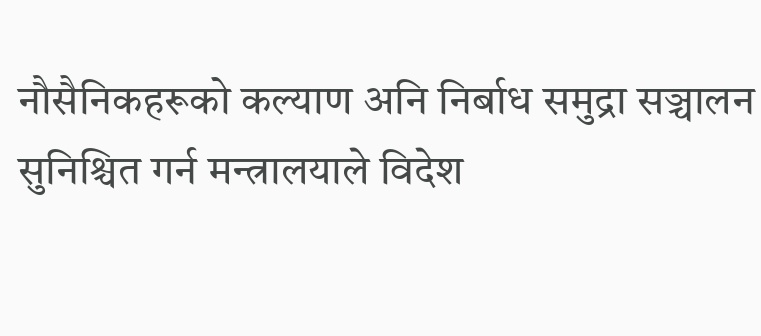नौसैनिकहरूको कल्याण अनि निर्बाध समुद्रा सञ्चालन सुनिश्चित गर्न मन्त्रालयाले विदेश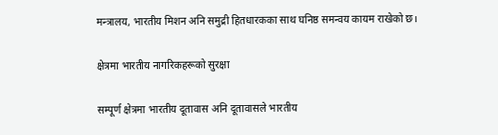मन्त्रालय, भारतीय मिशन अनि समुद्री हितधारकका साथ घनिष्ठ समन्वय कायम राखेको छ।

क्षेत्रमा भारतीय नागरिकहरूको सुरक्षा

सम्पूर्ण क्षेत्रमा भारतीय दूतावास अनि दूतावासले भारतीय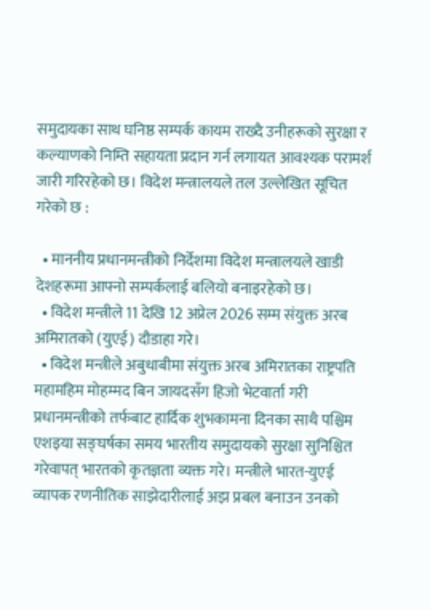समुदायका साथ घनिष्ठ सम्पर्क कायम राख्दै उनीहरूको सुरक्षा र कल्याणको निम्ति सहायता प्रदान गर्न लगायत आवश्यक परामर्श जारी गरिरहेको छ। विदेश मन्त्रालयले तल उल्लेखित सूचित गरेको छ :

  • माननीय प्रधानमन्त्रीको निर्देशमा विदेश मन्त्रालयले खाडी देशहरूमा आफ्नो सम्पर्कलाई बलियो बनाइरहेको छ।
  • विदेश मन्त्रीले 11 देखि 12 अप्रेल 2026 सम्म संयुक्त अरब अमिरातको (युएई) दौडाहा गरे।
  • विदेश मन्त्रीले अबुधाबीमा संयुक्त अरब अमिरातका राष्ट्रपति महामहिम मोहम्मद बिन जायदसँग हिजो भेटवार्ता गरी प्रधानमन्त्रीको तर्फबाट हार्दिक शुभकामना दिनका साथै पश्चिम एशइया सङ्घर्षका समय भारतीय समुदायको सुरक्षा सुनिश्चित गरेवापत् भारतको कृतज्ञता व्यक्त गरे। मन्त्रीले भारत-युएई व्यापक रणनीतिक साझेदारीलाई अझ प्रबल बनाउन उनको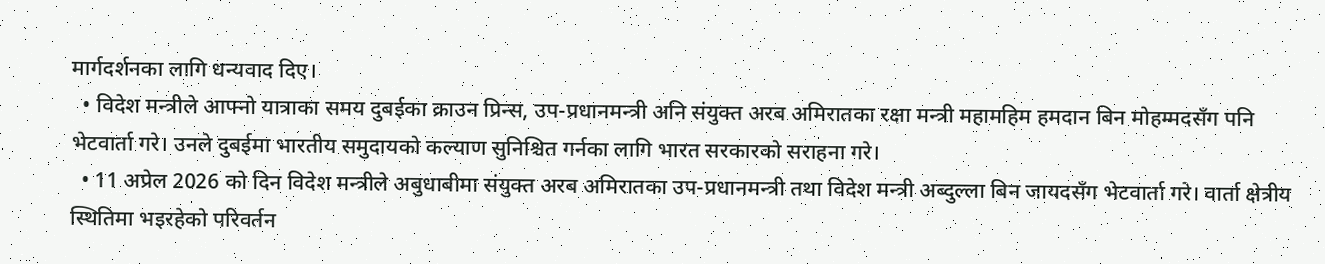मार्गदर्शनका लागि धन्यवाद दिए।
  • विदेश मन्त्रीले आफ्नो यात्राका समय दुबईका क्राउन प्रिन्स, उप-प्रधानमन्त्री अनि संयुक्त अरब अमिरातका रक्षा मन्त्री महामहिम हमदान बिन मोहम्मदसँग पनि भेटवार्ता गरे। उनले दुबईमा भारतीय समुदायको कल्याण सुनिश्चित गर्नका लागि भारत सरकारको सराहना गरे।
  • 11 अप्रेल 2026 को दिन विदेश मन्त्रीले अबुधाबीमा संयुक्त अरब अमिरातका उप-प्रधानमन्त्री तथा विदेश मन्त्री अब्दुल्ला बिन जायदसँग भेटवार्ता गरे। वार्ता क्षेत्रीय स्थितिमा भइरहेको परिवर्तन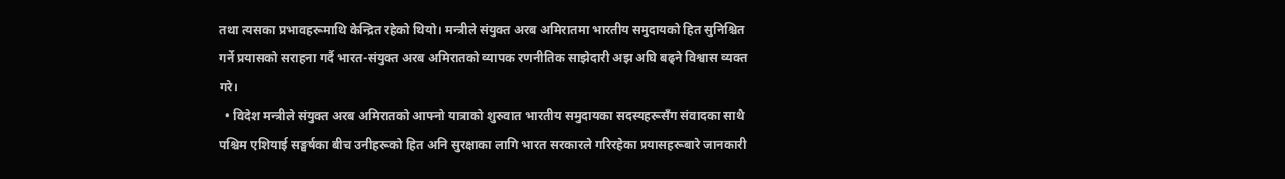तथा त्यसका प्रभावहरूमाथि केन्द्रित रहेको थियो। मन्त्रीले संयुक्त अरब अमिरातमा भारतीय समुदायको हित सुनिश्चित गर्ने प्रयासको सराहना गर्दै भारत-संयुक्त अरब अमिरातको व्यापक रणनीतिक साझेदारी अझ अघि बढ्ने विश्वास व्यक्त गरे।
  • विदेश मन्त्रीले संयुक्त अरब अमिरातको आफ्नो यात्राको शुरुवात भारतीय समुदायका सदस्यहरूसँग संवादका साथै पश्चिम एशियाई सङ्घर्षका बीच उनीहरूको हित अनि सुरक्षाका लागि भारत सरकारले गरिरहेका प्रयासहरूबारे जानकारी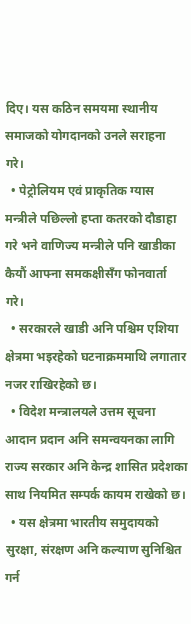दिए। यस कठिन समयमा स्थानीय समाजको योगदानको उनले सराहना गरे।
  • पेट्रोलियम एवं प्राकृतिक ग्यास मन्त्रीले पछिल्लो हप्ता कतरको दौडाहा गरे भने वाणिज्य मन्त्रीले पनि खाडीका कैयौं आफ्ना समकक्षीसँग फोनवार्ता गरे।
  • सरकारले खाडी अनि पश्चिम एशिया क्षेत्रमा भइरहेको घटनाक्रममाथि लगातार नजर राखिरहेको छ।
  • विदेश मन्त्रालयले उत्तम सूचना आदान प्रदान अनि समन्वयनका लागि राज्य सरकार अनि केन्द्र शासित प्रदेशका साथ नियमित सम्पर्क कायम राखेको छ।
  • यस क्षेत्रमा भारतीय समुदायको सुरक्षा, संरक्षण अनि कल्याण सुनिश्चित गर्न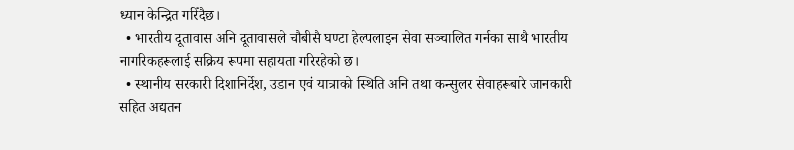ध्यान केन्द्रित गरिँदैछ।
  • भारतीय दूतावास अनि दूतावासले चौबीसै घण्टा हेल्पलाइन सेवा सञ्चालित गर्नका साथै भारतीय नागरिकहरूलाई सक्रिय रूपमा सहायता गरिरहेको छ।
  • स्थानीय सरकारी दिशानिर्देश, उडान एवं यात्राको स्थिति अनि तथा कन्सुलर सेवाहरूबारे जानकारी सहित अद्यतन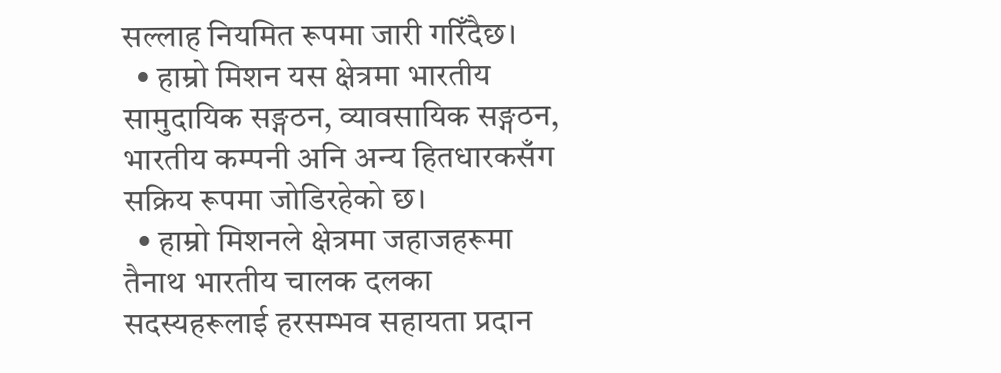सल्लाह नियमित रूपमा जारी गरिँदैछ।
  • हाम्रो मिशन यस क्षेत्रमा भारतीय सामुदायिक सङ्गठन, व्यावसायिक सङ्गठन, भारतीय कम्पनी अनि अन्य हितधारकसँग सक्रिय रूपमा जोडिरहेको छ।
  • हाम्रो मिशनले क्षेत्रमा जहाजहरूमा तैनाथ भारतीय चालक दलका सदस्यहरूलाई हरसम्भव सहायता प्रदान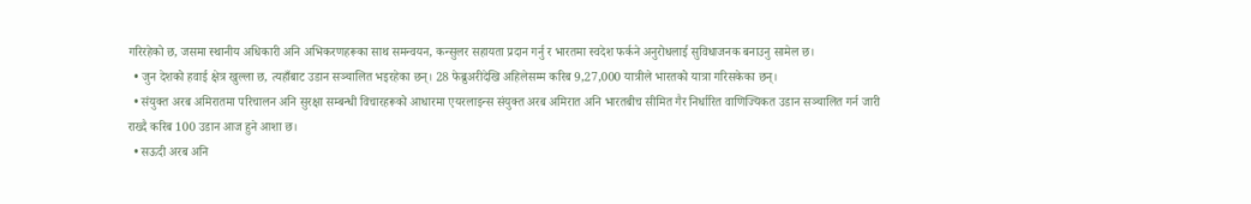गरिरहेको छ, जसमा स्थानीय अधिकारी अनि अभिकरणहरूका साथ समन्वयन, कन्सुलर सहायता प्रदान गर्नु र भारतमा स्वदेश फर्कने अनुरोधलाई सुविधाजनक बनाउनु सामेल छ।
  • जुन देशको हवाई क्षेत्र खुल्ला छ, त्यहाँबाट उडान सञ्चालित भइरहेका छन्। 28 फेब्रुअरीदेखि अहिलेसम्म करिब 9,27,000 यात्रीले भारतको यात्रा गरिसकेका छन्।
  • संयुक्त अरब अमिरातमा परिचालन अनि सुरक्षा सम्बन्धी विचारहरूको आधारमा एयरलाइन्स संयुक्त अरब अमिरात अनि भारतबीच सीमित गैर निर्धारित वाणिज्यिकत उडान सञ्चालित गर्न जारी राख्दै करिब 100 उडान आज हुने आशा छ।
  • सऊदी अरब अनि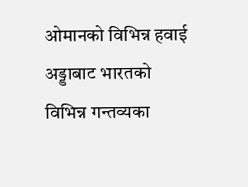ओमानको विभिन्न हवाई अड्डाबाट भारतको विभिन्न गन्तव्यका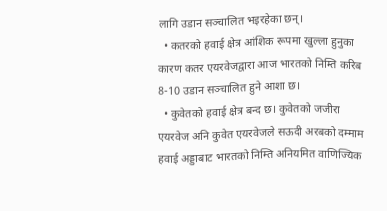लागि उडान सञ्चालित भइरहेका छन्।
  • कतरको हवाई क्षेत्र आंशिक रूपमा खुल्ला हुनुका कारण कतर एयरवेजद्वारा आज भारतको निम्ति करिब 8-10 उडान सञ्चालित हुने आशा छ।
  • कुवेतको हवाई क्षेत्र बन्द छ। कुवेतको जजीरा एयरवेज अनि कुवेत एयरवेजले सऊदी अरबको दम्माम हवाई अड्डाबाट भारतको निम्ति अनियमित वाणिज्यिक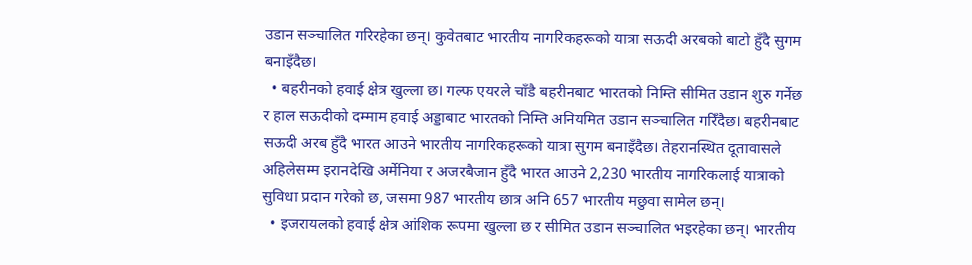उडान सञ्चालित गरिरहेका छन्। कुवेतबाट भारतीय नागरिकहरूको यात्रा सऊदी अरबको बाटो हुँदै सुगम बनाइँदैछ।
  • बहरीनको हवाई क्षेत्र खुल्ला छ। गल्फ एयरले चाँडै बहरीनबाट भारतको निम्ति सीमित उडान शुरु गर्नेछ र हाल सऊदीको दम्माम हवाई अड्डाबाट भारतको निम्ति अनियमित उडान सञ्चालित गरिँदैछ। बहरीनबाट सऊदी अरब हुँदै भारत आउने भारतीय नागरिकहरूको यात्रा सुगम बनाइँदैछ। तेहरानस्थित दूतावासले अहिलेसम्म इरानदेखि अर्मेनिया र अजरबैजान हुँदै भारत आउने 2,230 भारतीय नागरिकलाई यात्राको सुविधा प्रदान गरेको छ, जसमा 987 भारतीय छात्र अनि 657 भारतीय मछुवा सामेल छन्।
  • इजरायलको हवाई क्षेत्र आंशिक रूपमा खुल्ला छ र सीमित उडान सञ्चालित भइरहेका छन्। भारतीय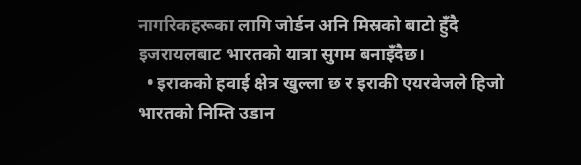नागरिकहरूका लागि जोर्डन अनि मिस्रको बाटो हुँदै इजरायलबाट भारतको यात्रा सुगम बनाइँदैछ।
  • इराकको हवाई क्षेत्र खुल्ला छ र इराकी एयरवेजले हिजो भारतको निम्ति उडान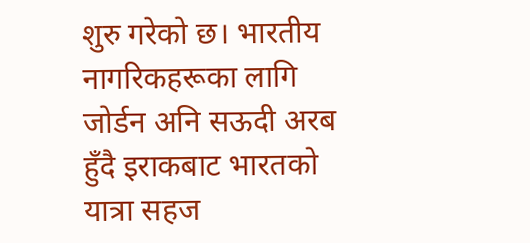शुरु गरेको छ। भारतीय नागरिकहरूका लागि जोर्डन अनि सऊदी अरब हुँदै इराकबाट भारतको यात्रा सहज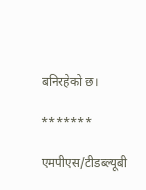बनिरहेको छ।

*******

एमपीएस/टीडब्ल्यूबी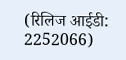(रिलिज आईडी: 2252066)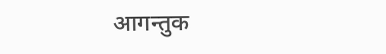आगन्तुक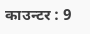काउन्टर : 9